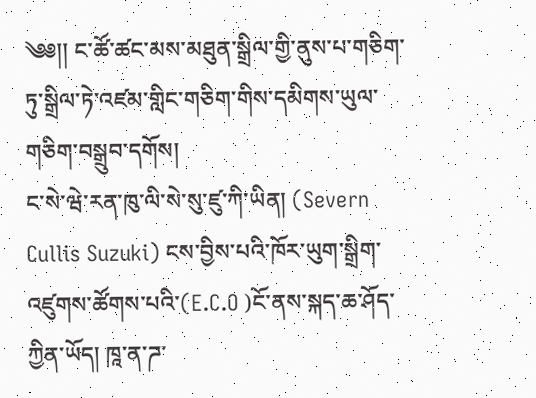༄༅།། ང་ཚོ་ཚང་མས་མཐུན་སྒྲིལ་གྱི་ནུས་པ་གཅིག་ཏུ་སྒྲིལ་ཏེ་འཛམ་གླིང་གཅིག་གིས་དམིགས་ཡུལ་གཅིག་བསྒྲུབ་དགོས།
ང་སེ་ཝེ་རན་ཁུ་ལི་སེ་སུ་ཛུ་ཀི་ཡིན། (Severn Cullis Suzuki) ངས་བྱིས་པའི་ཁོར་ཡུག་སྒྲིག་འཛུགས་ཚོགས་པའི་(E.C.O )ངོ་ནས་སྐད་ཆ་ཤོད་ཀྱིན་ཡོད། ཁཱ་ན་ཌ་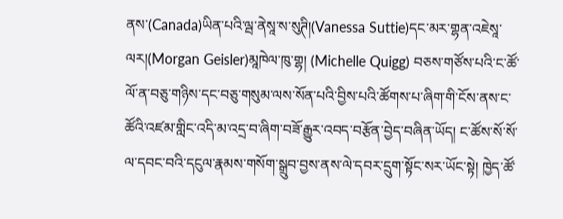ནས་(Canada)ཡིན་པའི་ལྦ་ནེསཱ་ས་སུཊི།(Vanessa Suttie)དང་མར་གྷན་འཇེསཱ་ལར།(Morgan Geisler)མཱཁེལ་ཁུ་གྷ། (Michelle Quigg) བཅས་གཙོས་པའི་ང་ཚོ་ལོ་ན་བཅུ་གཉིས་དང་བཅུ་གསུམ་ལས་སོན་པའི་བྱིས་པའི་ཚོགས་པ་ཞིག་གི་ངོས་ནས་ང་ཚོའི་འཛམ་གླིང་འདི་མ་འདྲ་བ་ཞིག་བཟོ་རྒྱུར་འབད་བརྩོན་བྱེད་བཞིན་ཡོད། ང་ཚོས་སོ་སོ་ལ་དབང་བའི་དངུལ་རྣམས་གསོག་སྒྲུབ་བྱས་ནས་ལེ་དབར་དྲུག་སྟོང་སར་ཡོང་སྟེ། ཁྱེད་ཚོ་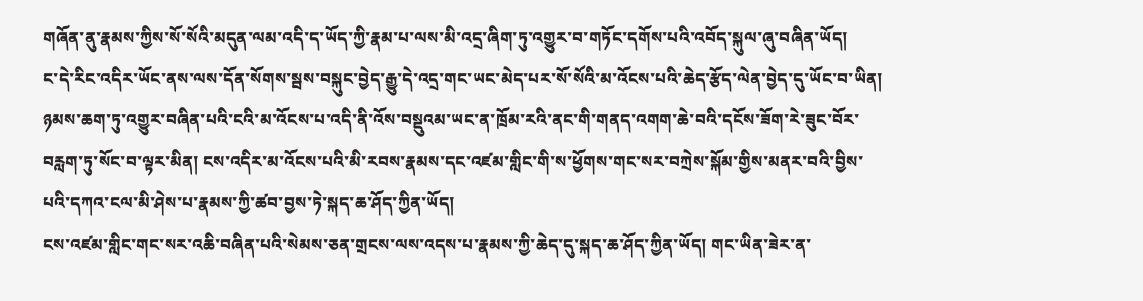གཞོན་ནུ་རྣམས་ཀྱིས་སོ་སོའི་མདུན་ལམ་འདི་ད་ཡོད་ཀྱི་རྣམ་པ་ལས་མི་འདྲ་ཞིག་ཏུ་འགྱུར་བ་གཏོང་དགོས་པའི་འབོད་སྐུལ་ཞུ་བཞིན་ཡོད།
ང་དེ་རིང་འདིར་ཡོང་ནས་ལས་དོན་སོགས་སྦས་བསྐུང་བྱེད་རྒྱུ་དེ་འདྲ་གང་ཡང་མེད་པར་སོ་སོའི་མ་འོངས་པའི་ཆེད་རྩོད་ལེན་བྱེད་དུ་ཡོང་བ་ཡིན། ཉམས་ཆག་ཏུ་འགྱུར་བཞིན་པའི་ངའི་མ་འོངས་པ་འདི་ནི་འོས་བསྡུའམ་ཡང་ན་ཁྲོམ་རའི་ནང་གི་གནད་འགག་ཆེ་བའི་དངོས་ཟོག་རེ་ཟུང་བོར་བརླག་ཏུ་སོང་བ་ལྟར་མིན། ངས་འདིར་མ་འོངས་པའི་མི་རབས་རྣམས་དང་འཛམ་གླིང་གི་ས་ཕྱོགས་གང་སར་བཀྲེས་སྐོམ་གྱིས་མནར་བའི་བྱིས་པའི་དཀའ་ངལ་མི་ཤེས་པ་རྣམས་ཀྱི་ཚབ་བྱས་ཏེ་སྐད་ཆ་ཤོད་ཀྱིན་ཡོད།
ངས་འཛམ་གླིང་གང་སར་འཆི་བཞིན་པའི་སེམས་ཅན་གྲངས་ལས་འདས་པ་རྣམས་ཀྱི་ཆེད་དུ་སྐད་ཆ་ཤོད་ཀྱིན་ཡོད། གང་ཡིན་ཟེར་ན་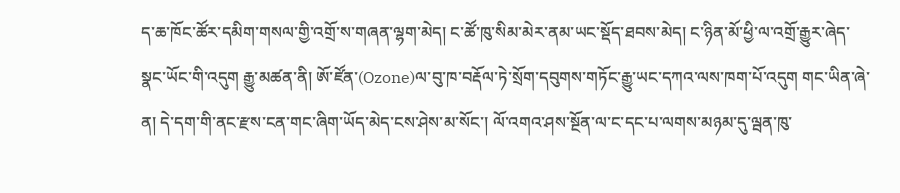ད་ཆ་ཁོང་ཚོར་དམིག་གསལ་གྱི་འགྲོ་ས་གཞན་ལྷག་མེད། ང་ཚོ་ཁུ་སིམ་མེར་ནམ་ཡང་སྡོད་ཐབས་མེད། ང་ཉིན་མོ་ཕྱི་ལ་འགྲོ་རྒྱུར་ཞེད་སྣང་ཡོང་གི་འདུག རྒྱུ་མཚན་ནི། ཨོ་ཛོན་(Ozone)ལ་བུ་ཁ་བརྡོལ་ཏེ་སྲོག་དབུགས་གཏོང་རྒྱུ་ཡང་དཀའ་ལས་ཁག་པོ་འདུག གང་ཡིན་ཞེ་ན། དེ་དག་གི་ནང་རྫས་ངན་གང་ཞིག་ཡོད་མེད་ངས་ཤེས་མ་སོང་། ལོ་འགའ་ཤས་སྔོན་ལ་ང་དང་པ་ལགས་མཉམ་དུ་ལྦན་ཁུ་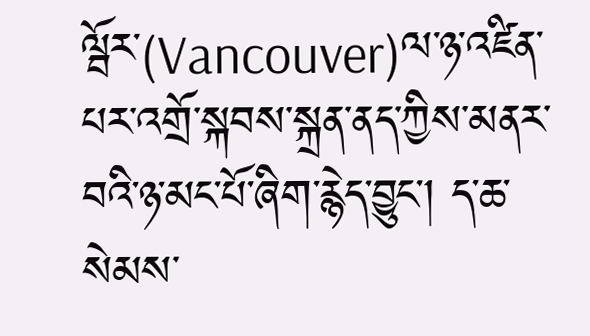ལྦོར་(Vancouver)ལ་ཉ་འཛིན་པར་འགྲོ་སྐབས་སྐྲན་ནད་ཀྱིས་མནར་བའི་ཉ་མང་པོ་ཞིག་རྙེད་བྱུང་། ད་ཆ་སེམས་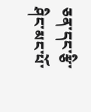ཅན་དང་རྩི་ཤིང་མང་པོ་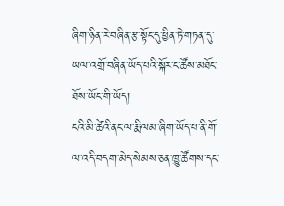ཞིག་ཉིན་རེ་བཞིན་རྩ་སྟོང་དུ་ཕྱིན་ཏེ་གཏན་དུ་ཡལ་འགྲོ་བཞིན་ཡོད་པའི་སྐོར་ང་ཚོས་མཐོང་ཐོས་ཡོང་གི་ཡོད།
ངའི་མི་ཚེའི་ནང་ལ་རྨི་ལམ་ཞིག་ཡོད་པ་ནི་གོ་ལ་འདི་བདག་མེད་སེམས་ཅན་ཁྱུ་ཚོགས་དང་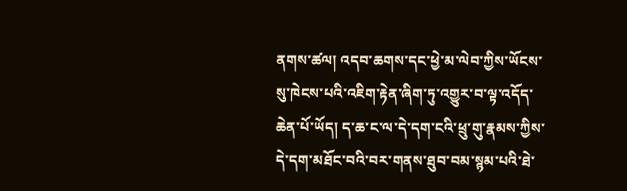ནགས་ཚལ། འདབ་ཆགས་དང་ཕྱེ་མ་ལེབ་ཀྱིས་ཡོངས་སུ་ཁེངས་པའི་འཇིག་རྟེན་ཞིག་ཏུ་འགྱུར་བ་ལྟ་འདོད་ཆེན་པོ་ཡོད། ད་ཆ་ང་ལ་དེ་དག་ངའི་ཕྲུ་གུ་རྣམས་ཀྱིས་དེ་དག་མཐོང་བའི་བར་གནས་ཐུབ་བམ་སྙམ་པའི་ཐེ་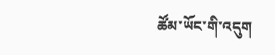ཚོམ་ཡོང་གི་འདུག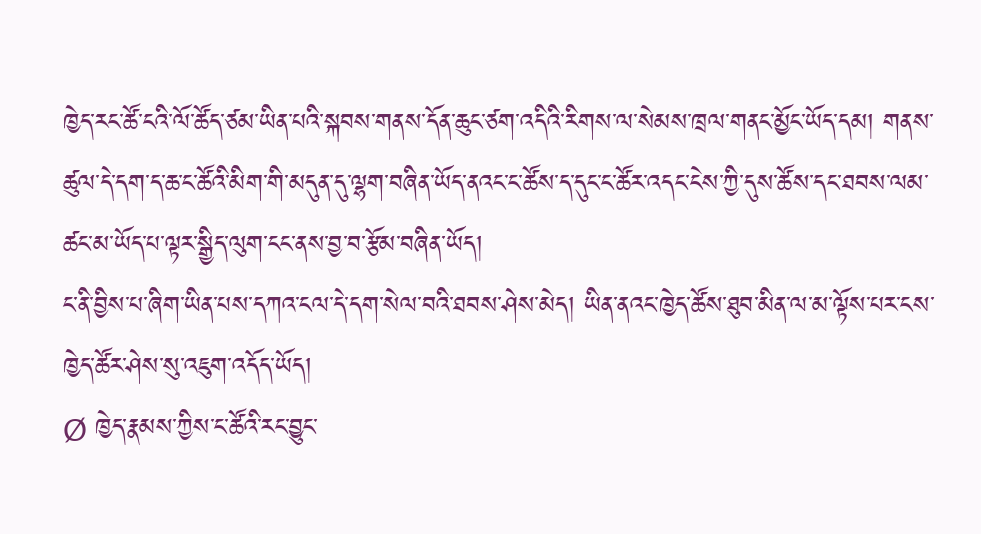ཁྱེད་རང་ཚོ་ངའི་ལོ་ཚོད་ཙམ་ཡིན་པའི་སྐབས་གནས་དོན་ཆུང་ཙག་འདིའི་རིགས་ལ་སེམས་ཁྲལ་གནང་མྱོང་ཡོད་དམ། གནས་ཚུལ་དེ་དག་ད་ཆ་ང་ཚོའི་མིག་གི་མདུན་དུ་ལྷག་བཞིན་ཡོད་ནའང་ང་ཚོས་ད་དུང་ང་ཚོར་འདང་ངེས་ཀྱི་དུས་ཚོས་དང་ཐབས་ལམ་ཚང་མ་ཡོད་པ་ལྟར་སྒྱིད་ལུག་ངང་ནས་བྱ་བ་རྩོམ་བཞིན་ཡོད།
ང་ནི་བྱིས་པ་ཞིག་ཡིན་པས་དཀའ་ངལ་དེ་དག་སེལ་བའི་ཐབས་ཤེས་མེད། ཡིན་ནའང་ཁྱེད་ཚོས་ཐུབ་མིན་ལ་མ་ལྟོས་པར་ངས་ཁྱེད་ཚོར་ཤེས་སུ་འཇུག་འདོད་ཡོད།
Ø ཁྱེད་རྣམས་ཀྱིས་ང་ཚོའི་རང་བྱུང་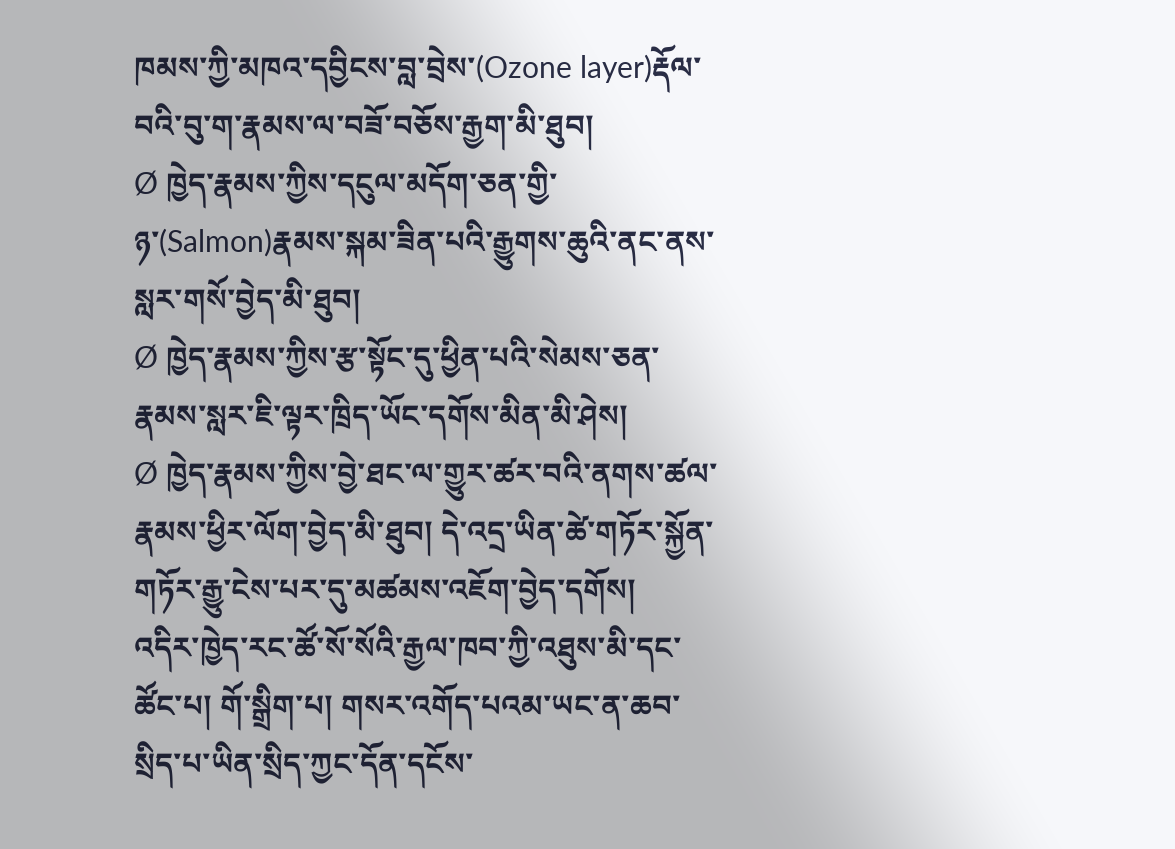ཁམས་ཀྱི་མཁའ་དབྱིངས་བླ་བྲེས་(Ozone layer)རྡོལ་བའི་བུ་ག་རྣམས་ལ་བཟོ་བཅོས་རྒྱག་མི་ཐུབ།
Ø ཁྱེད་རྣམས་ཀྱིས་དངུལ་མདོག་ཅན་གྱི་ཉ་(Salmon)རྣམས་སྐམ་ཟིན་པའི་རྒྱུགས་ཆུའི་ནང་ནས་སླར་གསོ་བྱེད་མི་ཐུབ།
Ø ཁྱེད་རྣམས་ཀྱིས་རྩ་སྟོང་དུ་ཕྱིན་པའི་སེམས་ཅན་རྣམས་སླར་ཇི་ལྟར་ཁྲིད་ཡོང་དགོས་མིན་མི་ཤེས།
Ø ཁྱེད་རྣམས་ཀྱིས་བྱེ་ཐང་ལ་གྱུར་ཚར་བའི་ནགས་ཚལ་རྣམས་ཕྱིར་ལོག་བྱེད་མི་ཐུབ། དེ་འདྲ་ཡིན་ཚེ་གཏོར་སྐྱོན་གཏོར་རྒྱུ་ངེས་པར་དུ་མཚམས་འཇོག་བྱེད་དགོས།
འདིར་ཁྱེད་རང་ཚོ་སོ་སོའི་རྒྱལ་ཁབ་ཀྱི་འཐུས་མི་དང་ཚོང་པ། གོ་སྒྲིག་པ། གསར་འགོད་པའམ་ཡང་ན་ཆབ་སྲིད་པ་ཡིན་སྲིད་ཀྱང་དོན་དངོས་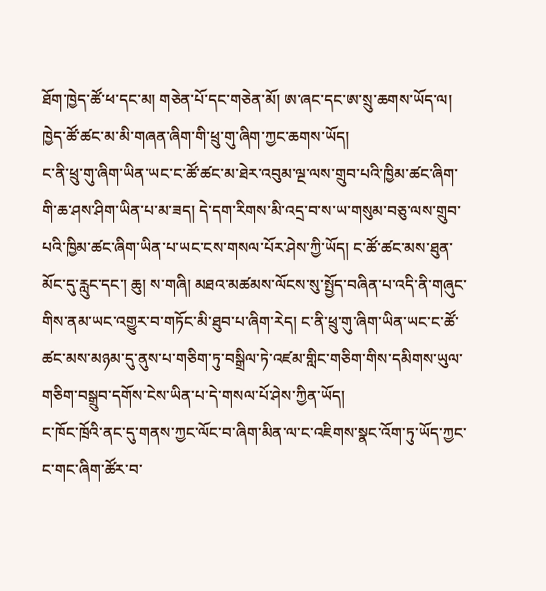ཐོག་ཁྱེད་ཚོ་ཕ་དང་མ། གཅེན་པོ་དང་གཅེན་མོ། ཨ་ཞང་དང་ཨ་སྲུ་ཆགས་ཡོད་ལ། ཁྱེད་ཚོ་ཚང་མ་མི་གཞན་ཞིག་གི་ཕྲུ་གུ་ཞིག་ཀྱང་ཆགས་ཡོད།
ང་ནི་ཕྲུ་གུ་ཞིག་ཡིན་ཡང་ང་ཚོ་ཚང་མ་ཐེར་འབུམ་ལྔ་ལས་གྲུབ་པའི་ཁྱིམ་ཚང་ཞིག་གི་ཆ་ཤས་ཤིག་ཡིན་པ་མ་ཟད། དེ་དག་རིགས་མི་འདྲ་བ་ས་ཡ་གསུམ་བཅུ་ལས་གྲུབ་པའི་ཁྱིམ་ཚང་ཞིག་ཡིན་པ་ཡང་ངས་གསལ་པོར་ཤེས་ཀྱི་ཡོད། ང་ཚོ་ཚང་མས་ཐུན་མོང་དུ་རླུང་དང་། ཆུ། ས་གཞི། མཐའ་མཚམས་ལོངས་སུ་སྤྱོད་བཞིན་པ་འདི་ནི་གཞུང་གིས་ནམ་ཡང་འགྱུར་བ་གཏོང་མི་ཐུབ་པ་ཞིག་རེད། ང་ནི་ཕྲུ་གུ་ཞིག་ཡིན་ཡང་ང་ཚོ་ཚང་མས་མཉམ་དུ་ནུས་པ་གཅིག་ཏུ་བསྒྲིལ་ཏེ་འཛམ་གླིང་གཅིག་གིས་དམིགས་ཡུལ་གཅིག་བསྒྲུབ་དགོས་ངེས་ཡིན་པ་དེ་གསལ་པོ་ཤེས་ཀྱིན་ཡོད།
ང་ཁོང་ཁྲོའི་ནང་དུ་གནས་ཀྱང་ལོང་བ་ཞིག་མིན་ལ་ང་འཇིགས་སྣང་འོག་ཏུ་ཡོད་ཀྱང་ང་གང་ཞིག་ཚོར་བ་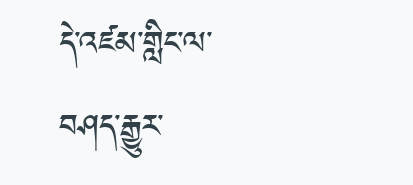དེ་འཛམ་གླིང་ལ་བཤད་རྒྱུར་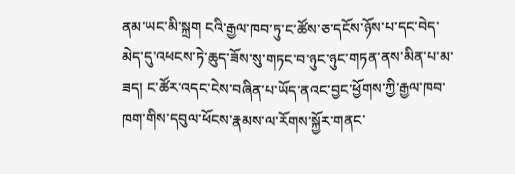ནམ་ཡང་མི་སྐྲག ངའི་རྒྱལ་ཁབ་ཏུ་ང་ཚོས་ཅ་དངོས་ཉོས་པ་དང་བེད་མེད་དུ་འཕངས་ཏེ་ཆུད་ཟོས་སུ་གཏང་བ་ཉུང་ཉུང་གཏན་ནས་མིན་པ་མ་ཟད། ང་ཚོར་འདང་ངེས་བཞིན་པ་ཡོད་ནའང་བྱང་ཕྱོགས་ཀྱི་རྒྱལ་ཁབ་ཁག་གིས་དབུལ་ཕོངས་རྣམས་ལ་རོགས་སྐྱོར་གནང་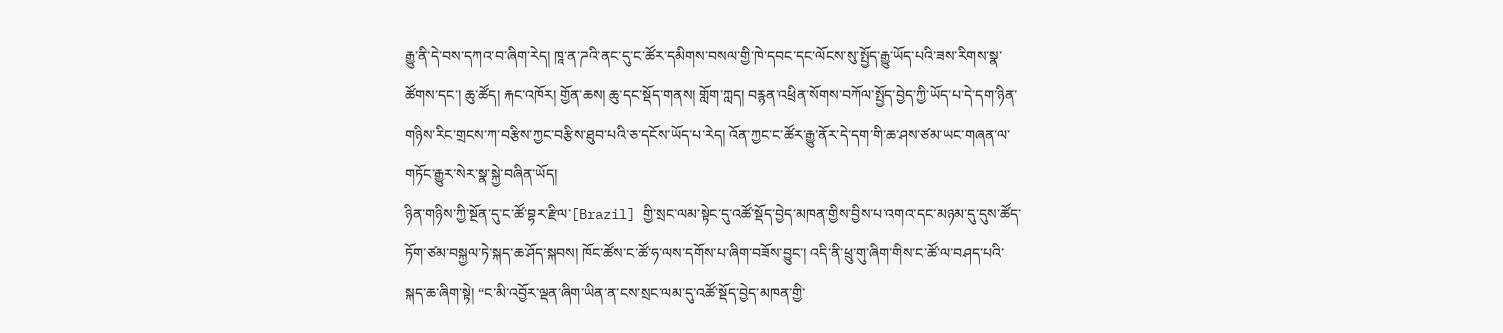རྒྱུ་ནི་དེ་བས་དཀའ་བ་ཞིག་རེད། ཁཱ་ན་ཌའི་ནང་དུ་ང་ཚོར་དམིགས་བསལ་གྱི་ཁེ་དབང་དང་ལོངས་སུ་སྤྱོད་རྒྱུ་ཡོད་པའི་ཟས་རིགས་སྣ་ཚོགས་དང་། ཆུ་ཚོད། རྐང་འཁོར། གྱོན་ཆས། ཆུ་དང་སྡོད་གནས། གློག་ཀླད། བརྙན་འཕྲིན་སོགས་བཀོལ་སྤྱོད་བྱེད་ཀྱི་ཡོད་པ་དེ་དག་ཉིན་གཉིས་རིང་གྲངས་ཀ་བརྩིས་ཀྱང་བརྩིས་ཐུབ་པའི་ཅ་དངོས་ཡོད་པ་རེད། འོན་ཀྱང་ང་ཚོར་རྒྱུ་ནོར་དེ་དག་གི་ཆ་ཤས་ཙམ་ཡང་གཞན་ལ་གཏོང་རྒྱུར་སེར་སྣ་སྐྱེ་བཞིན་ཡོད།
ཉིན་གཉིས་ཀྱི་སྔོན་དུ་ང་ཚོ་བྷར་རྫིལ་[Brazil] གྱི་སྲང་ལམ་སྟེང་དུ་འཚོ་སྡོད་བྱེད་མཁན་གྱིས་བྱིས་པ་འགའ་དང་མཉམ་དུ་དུས་ཚོད་ཏོག་ཙམ་བསྐྱལ་ཏེ་སྐད་ཆ་ཤོད་སྐབས། ཁོང་ཚོས་ང་ཚོ་ཧ་ལས་དགོས་པ་ཞིག་བཟོས་བྱུང་། འདི་ནི་ཕྲུ་གུ་ཞིག་གིས་ང་ཚོ་ལ་བཤད་པའི་སྐད་ཆ་ཞིག་སྟེ། “ང་མི་འབྱོར་ལྡན་ཞིག་ཡིན་ན་ངས་སྲང་ལམ་དུ་འཚོ་སྡོད་བྱེད་མཁན་གྱི་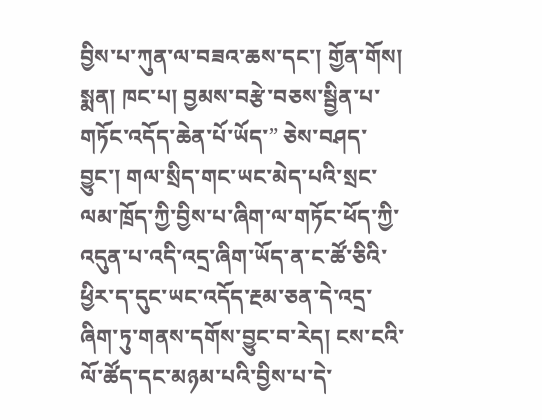བྱིས་པ་ཀུན་ལ་བཟའ་ཆས་དང་། གྱོན་གོས། སྨན། ཁང་པ། བྱམས་བརྩེ་བཅས་སྦྱིན་པ་གཏོང་འདོད་ཆེན་པོ་ཡོད་” ཅེས་བཤད་བྱུང་། གལ་སྲིད་གང་ཡང་མེད་པའི་སྲང་ལམ་ཁྲོད་ཀྱི་བྱིས་པ་ཞིག་ལ་གཏོང་ཕོད་ཀྱི་འདུན་པ་འདི་འདྲ་ཞིག་ཡོད་ན་ང་ཚོ་ཅིའི་ཕྱིར་ད་དུང་ཡང་འདོད་རྔམ་ཅན་དེ་འདྲ་ཞིག་ཏུ་གནས་དགོས་བྱུང་བ་རེད། ངས་ངའི་ལོ་ཚོད་དང་མཉམ་པའི་བྱིས་པ་དེ་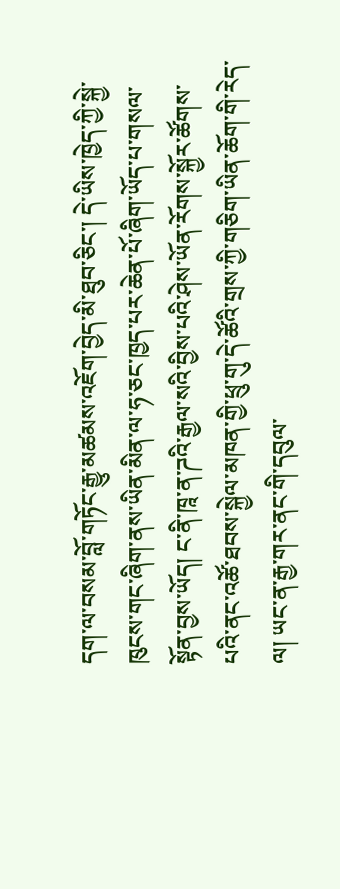དག་ལ་བསམ་བློ་གཏོང་རྒྱུ་མཚམས་འཇོག་བྱེད་མི་ཐུབ་ཅིང་། དེ་ཡིས་ཁྱེད་ཀྱི་སྐྱེ་ཁུངས་གང་ཞིག་ནས་ཡིན་མིན་ལ་ཧ་ཅང་ཁྱད་པར་ཆེན་པོ་ཞིག་ཡོད་པ་གསལ་སྟོན་བྱས་ཡོད། ང་ནི་ཁཱ་ན་ཌའི་རྒྱལ་སའི་བྱིས་པའི་ཤེས་ཡོན་རོགས་སྐྱོར་ཚོགས་པའི་ནང་འཚོ་ཐབས་སྐྱེལ་མཁན་གྱི་ཕྲུ་གུ་དེ་ཚོའི་གྲས་ཀྱི་གཅིག་ཡིན་ཆོག་གི་རེད་ལ། ཡང་ན་རྒྱ་གར་ནང་གི་དབུལ་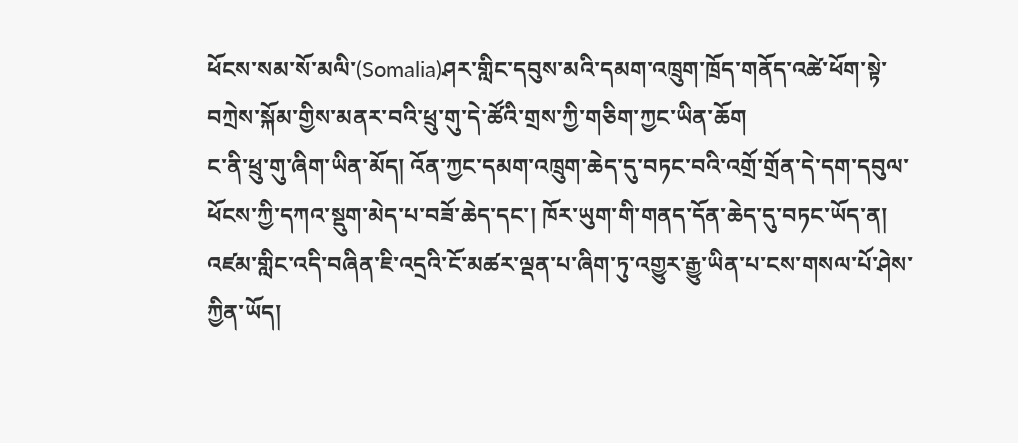ཕོངས་སམ་སོ་མལི་(Somalia)ཤར་གླིང་དབུས་མའི་དམག་འཁྲུག་ཁྲོད་གནོད་འཚེ་ཕོག་སྟེ་བཀྲེས་སྐོམ་གྱིས་མནར་བའི་ཕྲུ་གུ་དེ་ཚོའི་གྲས་ཀྱི་གཅིག་ཀྱང་ཡིན་ཆོག
ང་ནི་ཕྲུ་གུ་ཞིག་ཡིན་མོད། འོན་ཀྱང་དམག་འཁྲུག་ཆེད་དུ་བཏང་བའི་འགྲོ་གྲོན་དེ་དག་དབུལ་ཕོངས་ཀྱི་དཀའ་སྡུག་མེད་པ་བཟོ་ཆེད་དང་། ཁོར་ཡུག་གི་གནད་དོན་ཆེད་དུ་བཏང་ཡོད་ན། འཛམ་གླིང་འདི་བཞིན་ཇི་འདྲའི་ངོ་མཚར་ལྡན་པ་ཞིག་ཏུ་འགྱུར་རྒྱུ་ཡིན་པ་ངས་གསལ་པོ་ཤེས་ཀྱིན་ཡོད།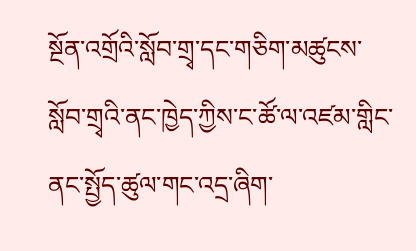སྔོན་འགྲོའི་སློབ་གྲྭ་དང་གཅིག་མཚུངས་སློབ་གྲྭའི་ནང་ཁྱེད་ཀྱིས་ང་ཚོ་ལ་འཛམ་གླིང་ནང་སྤྱོད་ཚུལ་གང་འདྲ་ཞིག་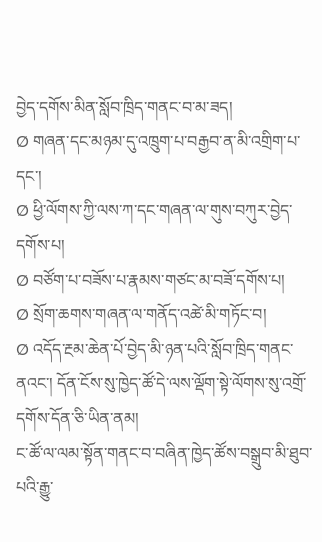བྱེད་དགོས་མིན་སློབ་ཁྲིད་གནང་བ་མ་ཟད།
Ø གཞན་དང་མཉམ་དུ་འཁྲུག་པ་བརྒྱབ་ན་མི་འགྲིག་པ་དང་།
Ø ཕྱི་ལོགས་ཀྱི་ལས་ཀ་དང་གཞན་ལ་གུས་བཀུར་བྱེད་དགོས་པ།
Ø བཙོག་པ་བཟོས་པ་རྣམས་གཙང་མ་བཟོ་དགོས་པ།
Ø སྲོག་ཆགས་གཞན་ལ་གནོད་འཚེ་མི་གཏོང་བ།
Ø འདོད་རྔམ་ཆེན་པོ་བྱེད་མི་ཉན་པའི་སློབ་ཁྲིད་གནང་ནའང་། དོན་ངོས་སུ་ཁྱེད་ཚོ་དེ་ལས་ལྡོག་སྟེ་ལོགས་སུ་འགྲོ་དགོས་དོན་ཅི་ཡིན་ནམ།
ང་ཚོ་ལ་ལམ་སྟོན་གནང་བ་བཞིན་ཁྱེད་ཚོས་བསྒྲུབ་མི་ཐུབ་པའི་རྒྱུ་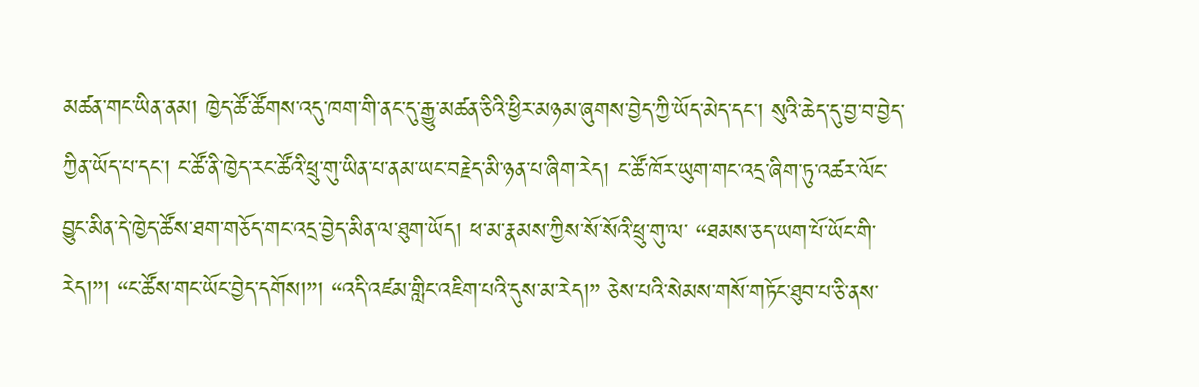མཚན་གང་ཡིན་ནམ། ཁྱེད་ཚོ་ཚོགས་འདུ་ཁག་གི་ནང་དུ་རྒྱུ་མཚན་ཅིའི་ཕྱིར་མཉམ་ཞུགས་བྱེད་ཀྱི་ཡོད་མེད་དང་། སུའི་ཆེད་དུ་བྱ་བ་བྱེད་ཀྱིན་ཡོད་པ་དང་། ང་ཚོ་ནི་ཁྱེད་རང་ཚོའི་ཕྲུ་གུ་ཡིན་པ་ནམ་ཡང་བརྗེད་མི་ཉན་པ་ཞིག་རེད། ང་ཚོ་ཁོར་ཡུག་གང་འདྲ་ཞིག་ཏུ་འཚར་ལོང་བྱུང་མིན་དེ་ཁྱེད་ཚོས་ཐག་གཅོད་གང་འདྲ་བྱེད་མིན་ལ་ཐུག་ཡོད། ཕ་མ་རྣམས་ཀྱིས་སོ་སོའི་ཕྲུ་གུ་ལ་ “ཐམས་ཅད་ཡག་པོ་ཡོང་གི་རེད།”། “ང་ཚོས་གང་ཡོང་བྱེད་དགོས།”། “འདི་འཛམ་གླིང་འཇིག་པའི་དུས་མ་རེད།” ཅེས་པའི་སེམས་གསོ་གཏོང་ཐུབ་པ་ཅི་ནས་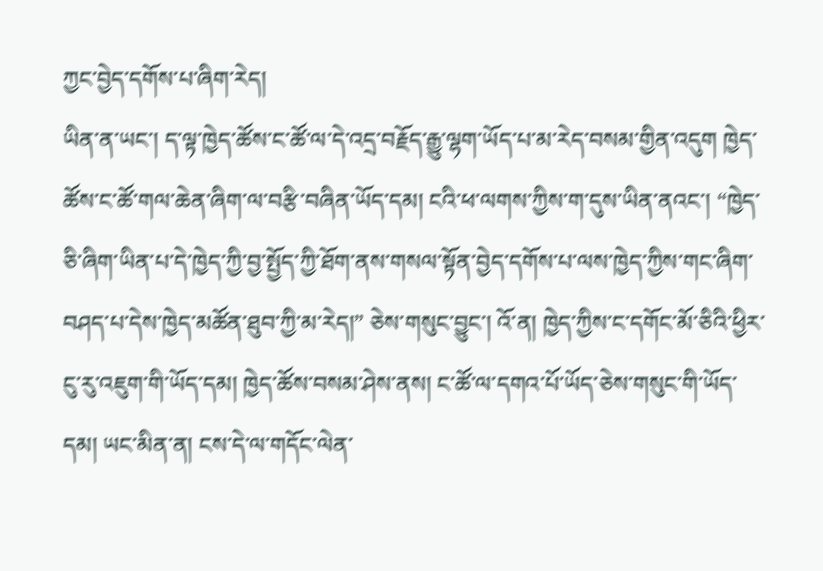ཀྱང་བྱེད་དགོས་པ་ཞིག་རེད།
ཡིན་ན་ཡང་། ད་ལྟ་ཁྱེད་ཚོས་ང་ཚོ་ལ་དེ་འདྲ་བརྗོད་རྒྱུ་ལྷག་ཡོད་པ་མ་རེད་བསམ་གྱིན་འདུག ཁྱེད་ཚོས་ང་ཚོ་གལ་ཆེན་ཞིག་ལ་བརྩི་བཞིན་ཡོད་དམ། ངའི་ཕ་ལགས་ཀྱིས་ག་དུས་ཡིན་ནའང་། “ཁྱེད་ཅི་ཞིག་ཡིན་པ་དེ་ཁྱེད་ཀྱི་བྱ་སྤྱོད་ཀྱི་ཐོག་ནས་གསལ་སྟོན་བྱེད་དགོས་པ་ལས་ཁྱེད་ཀྱིས་གང་ཞིག་བཤད་པ་དེས་ཁྱེད་མཚོན་ཐུབ་ཀྱི་མ་རེད།” ཅེས་གསུང་བྱུང་། འོ་ན། ཁྱེད་ཀྱིས་ང་དགོང་མོ་ཅིའི་ཕྱིར་ངུ་རུ་འཇུག་གི་ཡོད་དམ། ཁྱེད་ཚོས་བསམ་ཤེས་ནས། ང་ཚོ་ལ་དགའ་པོ་ཡོད་ཅེས་གསུང་གི་ཡོད་དམ། ཡང་མིན་ན། ངས་དེ་ལ་གདོང་ལེན་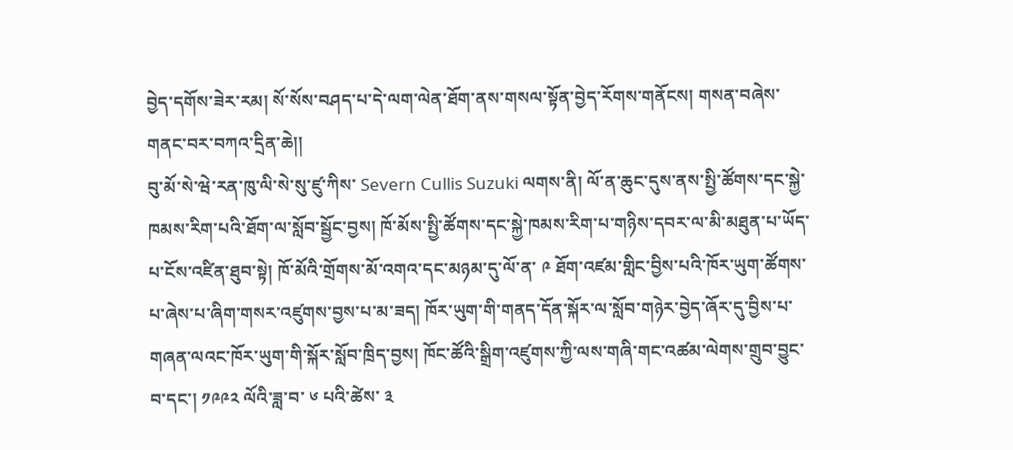བྱེད་དགོས་ཟེར་རམ། སོ་སོས་བཤད་པ་དེ་ལག་ལེན་ཐོག་ནས་གསལ་སྟོན་བྱེད་རོགས་གནོངས། གསན་བཞེས་གནང་བར་བཀའ་དྲིན་ཆེ།།
བུ་མོ་སེ་ཝེ་རན་ཁུ་ལི་སེ་སུ་ཛུ་ཀིས་ Severn Cullis Suzuki ལགས་ནི། ལོ་ན་ཆུང་དུས་ནས་སྤྱི་ཚོགས་དང་སྐྱེ་ཁམས་རིག་པའི་ཐོག་ལ་སློབ་སྦྱོང་བྱས། ཁོ་མོས་སྤྱི་ཚོགས་དང་སྐྱེ་ཁམས་རིག་པ་གཉིས་དབར་ལ་མི་མཐུན་པ་ཡོད་པ་ངོས་འཛིན་ཐུབ་སྟེ། ཁོ་མོའི་གྲོགས་མོ་འགའ་དང་མཉམ་དུ་ལོ་ན་ ༩ ཐོག་འཛམ་གླིང་བྱིས་པའི་ཁོར་ཡུག་ཚོགས་པ་ཞེས་པ་ཞིག་གསར་འཛུགས་བྱས་པ་མ་ཟད། ཁོར་ཡུག་གི་གནད་དོན་སྐོར་ལ་སློབ་གཉེར་བྱེད་ཞོར་དུ་བྱིས་པ་གཞན་ལའང་ཁོར་ཡུག་གི་སྐོར་སློབ་ཁྲིད་བྱས། ཁོང་ཚོའི་སྒྲིག་འཛུགས་ཀྱི་ལས་གཞི་གང་འཚམ་ལེགས་གྲུབ་བྱུང་བ་དང་། ༡༩༩༢ ལོའི་ཟླ་བ་ ༦ པའི་ཚེས་ ༣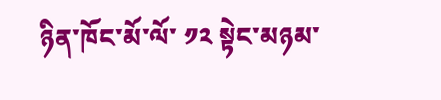ཉིན་ཁོང་མོ་ལོ་ ༡༢ སྟེང་མཉམ་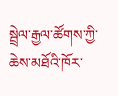སྦྲེལ་རྒྱལ་ཚོགས་ཀྱི་ཆེས་མཐོའི་ཁོར་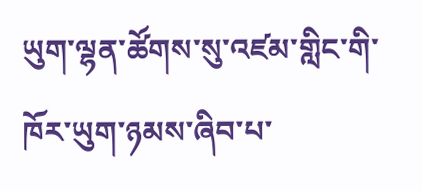ཡུག་ལྷན་ཚོགས་སུ་འཛམ་གླིང་གི་ཁོར་ཡུག་ཉམས་ཞིབ་པ་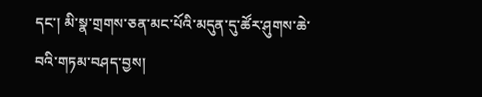དང་། མི་སྣ་གྲགས་ཅན་མང་པོའི་མདུན་དུ་ཚོར་ཤུགས་ཆེ་བའི་གཏམ་བཤད་བྱས།